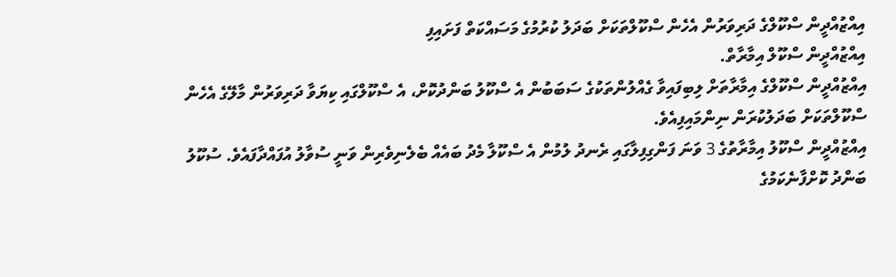އިއްޒުއްދީން ސްކޫލްގެ ދަރިވަރުން އެހެން ސްކޫލްތަކަށް ބަދަލު ކުރުމުގެ މަސައްކަތް ފަށައިފި
އިއްޒުއްދީން ސްކޫލް އިމާރާތް.
އިއްޒުއްދީން ސްކޫލްގެ އިމާރާތަށް ލިބިފައިވާ ގެއްލުންތަކުގެ ސަބަބުން އެ ސްކޫލު ބަންދުކޮށް، އެ ސްކޫލްގައި ކިޔަވާ ދަރިވަރުން މާލޭގެ އެހެން ސްކޫލްތަކަށް ބަދަލުކުރަން ނިންމައިފިއެވެ.
އިއްޒުއްދީން ސްކޫލު އިމާރާތުގެ 3 ވަނަ ފަންގިފިލާގައި ރެނދު ލުމުން އެ ސްކޫލާ މެދު ބައެއް ބެލެނިވެރިން ވަނީ ސުވާލު އުފައްދާފައެވެ. ސުކޫލު ބަންދު ކޮށްފާނެކަމުގެ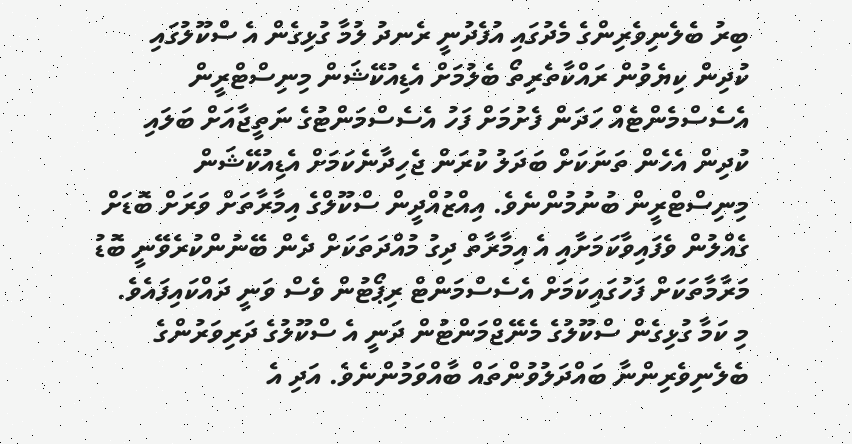ބިރު ބެލެނިވެރިންގެ މެދުގައި އުފެދުނީ ރެނދު ލުމާ ގުޅިގެން އެ ސްކޫލުގައި ކުދިން ކިޔެވުން ރައްކާތެރިތޯ ބެލުމަށް އެޑިއުކޭޝަން މިނިސްޓްރީން އެސެސްމެންޓެއް ހަދަން ފެށުމަށް ފަހު އެސެސްމަންޓުގެ ނަތީޖާއަށް ބަލައި ކުދިން އެހެން ތަނަކަށް ބަދަލު ކުރަން ޖެހިދާނެކަމަށް އެޑިއުކޭޝަން މިނިސްޓްރީން ބުނުމުންނެވެ. އިއްޒުއްދީން ސްކޫލްގެ އިމާރާތަށް ވަރަށް ބޮޑަށް ގެއްލުން ވެފައިވާކަމަށާއި އެ އިމާރާތް ދިގު މުއްދަތަކަށް ދެން ބޭނުންކުރެވޭނީ ބޮޑު މަރާމާތަކަށް ފަހުގައިކަމަށް އެސެސްމަންޓް ރިޕޯޓުން ވެސް ވަނީ ދައްކައިފައެވެ.
މި ކަމާ ގުޅިގެން ސްކޫލުގެ މެނޭޖްމަންޓުން ދަނީ އެ ސްކޫލުގެ ދަރިވަރުންގެ ބެލެނިވެރިންނާ ބައްދަލުވުންތައް ބާއްވަމުންނެވެ. އަދި އެ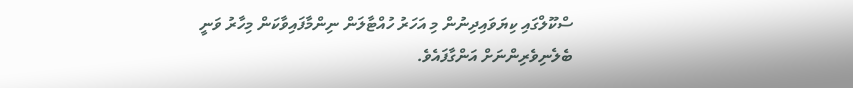ސްކޫލްގައި ކިޔަވައިދިނުން މި އަހަރު ހުއްޓާލަން ނިންމާފައިވާކަން މިހާރު ވަނީ ބެލެނިވެރިންނަށް އަންގާފައެވެ.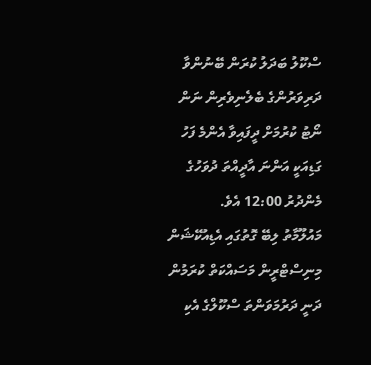ސްކޫލު ބަދަލު ކުރަން ބޭނުންވާ ދަރިވަރުންގެ ބެލެނިވެރިން ނަން ނޯޓު ކުރުމަށް ދީފައިވާ އެންމެ ފަހު ގަޑިއަކީ އަންނަ އާދީއްތަ ދުވަހުގެ މެންދުރު 12:00 އެވެ.
މައުލޫމާތު ލިބޭ ގޮތުގައި އެޑިއުކޭޝަން މިނިސްޓްރީން މަސައްކަތް ކުރަމުން ދަނީ ދަރުމަވަންތަ ސްކޫލްގެ އެކި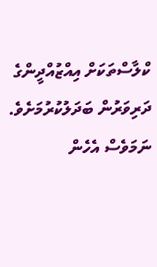ކްލާސްތަކަށް އިއްޒުއްދީންގެ ދަރިވަރުން ބަދަލުކުރުމަށެވެ. ނަމަވެސް އެހެން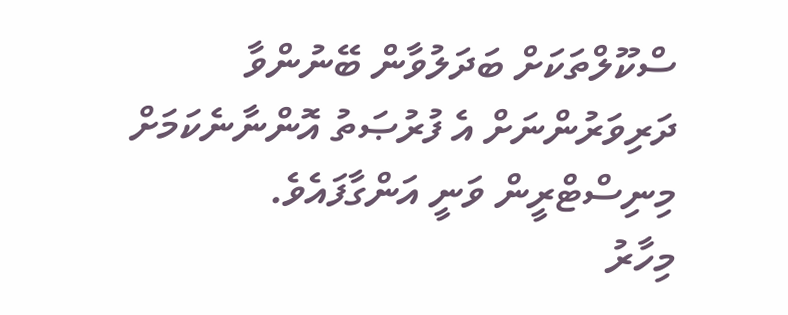ސްކޫލްތަކަށް ބަދަލުވާން ބޭނުންވާ ދަރިވަރުންނަށް އެ ފުރުޞަތު އޮންނާނެކަމަށް މިނިސްޓްރީން ވަނީ އަންގާފައެވެ.
މިހާރު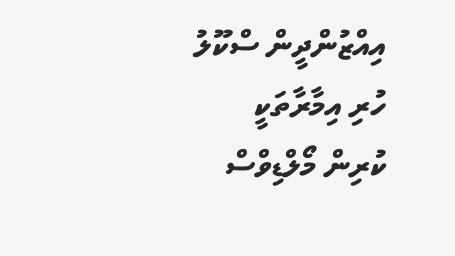އިއްޒުންދީން ސްކޫލު ހުރި އިމާރާތަކީ ކުރިން މޯލްޑިވްސް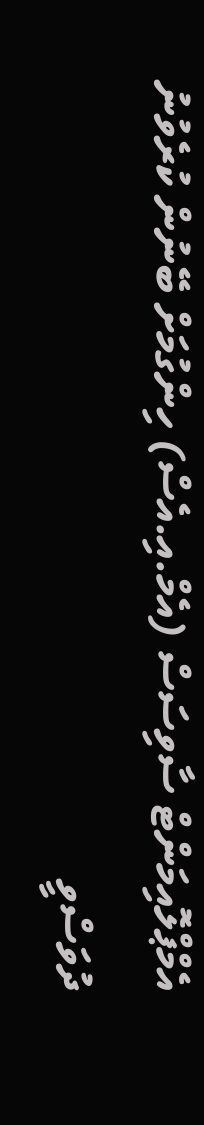އެމްޕްލޮއިމަންޓް ސާވިސަސް (އެމް.އި.އެސް) ހިންގުމަށް ބޭނުން ކުރެވުނު ދުވަސްވީ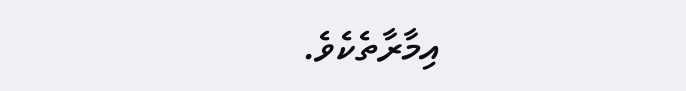އިމާރާތެކެވެ.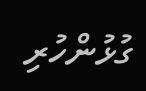ގުޅުންހުރި